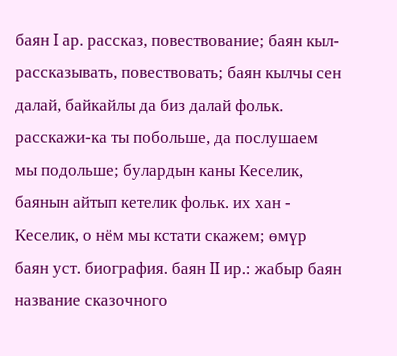баян I ар. рассказ, повествование; баян кыл- рассказывать, повествовать; баян кылчы сен далай, байкайлы да биз далай фольк. расскажи-ка ты побольше, да послушаем мы подольше; булардын каны Кеселик, баянын айтып кетелик фольк. их хан - Кеселик, о нём мы кстати скажем; өмүр баян уст. биография. баян II ир.: жабыр баян название сказочного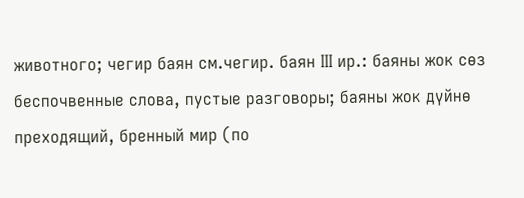животного; чегир баян см.чегир. баян III ир.: баяны жок сөз беспочвенные слова, пустые разговоры; баяны жок дүйнө преходящий, бренный мир (по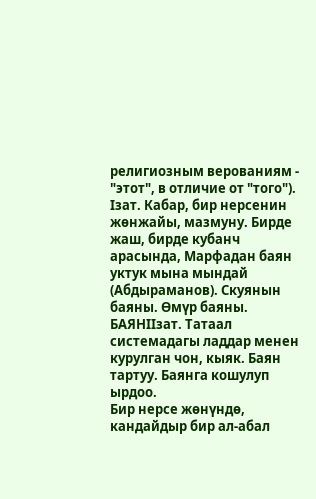религиозным верованиям - "этот", в отличие от "того").
Iзат. Кабар, бир нерсенин жөнжайы, мазмуну. Бирде жаш, бирде кубанч арасында, Марфадан баян уктук мына мындай (Абдыраманов). Скуянын баяны. Өмүр баяны. БАЯНIIзат. Татаал системадагы ладдар менен курулган чон, кыяк. Баян тартуу. Баянга кошулуп ырдоо.
Бир нерсе жөнүндө, кандайдыр бир ал-абал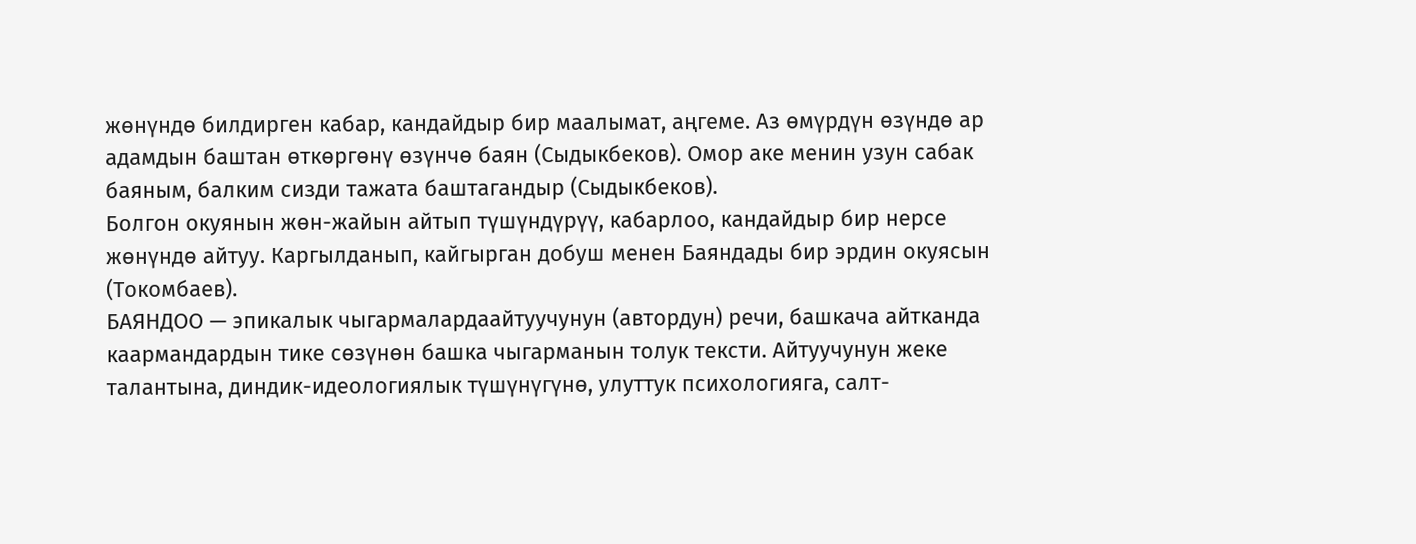жөнүндө билдирген кабар, кандайдыр бир маалымат, аңгеме. Аз өмүрдүн өзүндө ар адамдын баштан өткөргөнү өзүнчө баян (Сыдыкбеков). Омор аке менин узун сабак баяным, балким сизди тажата баштагандыр (Сыдыкбеков).
Болгон окуянын жөн-жайын айтып түшүндүрүү, кабарлоо, кандайдыр бир нерсе жөнүндө айтуу. Каргылданып, кайгырган добуш менен Баяндады бир эрдин окуясын (Токомбаев).
БАЯНДОО — эпикалык чыгармалардаайтуучунун (автордун) речи, башкача айтканда каармандардын тике сөзүнөн башка чыгарманын толук тексти. Айтуучунун жеке талантына, диндик-идеологиялык түшүнүгүнө, улуттук психологияга, салт-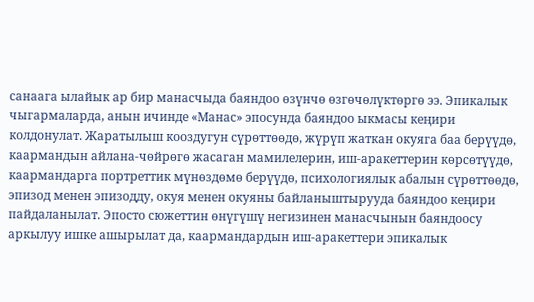санаага ылайык ар бир манасчыда баяндоо өзүнчө өзгөчөлүктөргө ээ. Эпикалык чыгармаларда, анын ичинде «Манас» эпосунда баяндоо ыкмасы кеңири колдонулат. Жаратылыш кооздугун сүрөттөөдө, жүрүп жаткан окуяга баа берүүдө, каармандын айлана-чөйрөгө жасаган мамилелерин, иш-аракеттерин көрсөтүүдө, каармандарга портреттик мүнөздөмө берүүдө, психологиялык абалын сүрөттөөдө, эпизод менен эпизодду, окуя менен окуяны байланыштырууда баяндоо кеңири пайдаланылат. Эпосто сюжеттин өнүгүшү негизинен манасчынын баяндоосу аркылуу ишке ашырылат да, каармандардын иш-аракеттери эпикалык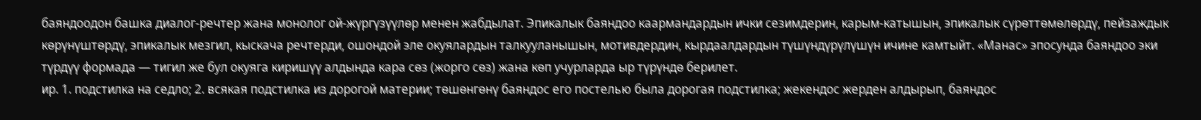баяндоодон башка диалог-речтер жана монолог ой-жүргүзүүлөр менен жабдылат. Эпикалык баяндоо каармандардын ички сезимдерин, карым-катышын, эпикалык сүрөттөмөлөрдү, пейзаждык көрүнүштөрдү, эпикалык мезгил, кыскача речтерди, ошондой эле окуялардын талкууланышын, мотивдердин, кырдаалдардын түшүндүрүлүшүн ичине камтыйт. «Манас» эпосунда баяндоо эки түрдүү формада — тигил же бул окуяга киришүү алдында кара сөз (жорго сөз) жана көп учурларда ыр түрүндө берилет.
ир. 1. подстилка на седло; 2. всякая подстилка из дорогой материи; төшөнгөнү баяндос его постелью была дорогая подстилка; жекендос жерден алдырып, баяндос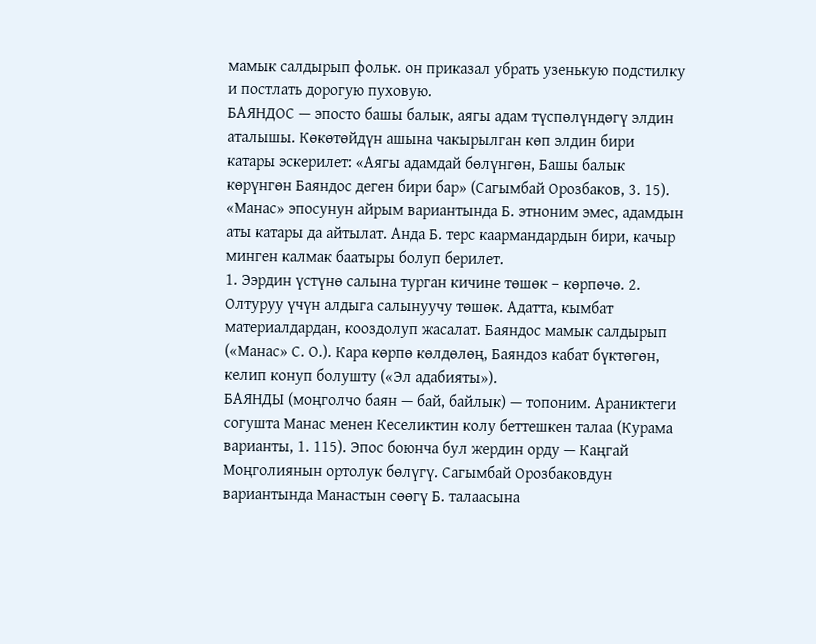мамык салдырып фольк. он приказал убрать узенькую подстилку и постлать дорогую пуховую.
БАЯНДОС — эпосто башы балык, аягы адам түспөлүндөгү элдин аталышы. Көкөтөйдүн ашына чакырылган көп элдин бири катары эскерилет: «Аягы адамдай бөлүнгөн, Башы балык көрүнгөн Баяндос деген бири бар» (Сагымбай Орозбаков, 3. 15). «Манас» эпосунун айрым вариантында Б. этноним эмес, адамдын аты катары да айтылат. Анда Б. терс каармандардын бири, качыр минген калмак баатыры болуп берилет.
1. Ээрдин үстүнө салына турган кичине төшөк – көрпөчө. 2. Олтуруу үчүн алдыга салынуучу төшөк. Адатта, кымбат материалдардан, кооздолуп жасалат. Баяндос мамык салдырып («Манас» С. О.). Кара көрпө көлдөлөң, Баяндоз кабат бүктөгөн, келип конуп болушту («Эл адабияты»).
БАЯНДЫ (моңголчо баян — бай, байлык) — топоним. Араниктеги согушта Манас менен Кеселиктин колу беттешкен талаа (Курама варианты, 1. 115). Эпос боюнча бул жердин орду — Каңгай Моңголиянын ортолук бөлүгү. Сагымбай Орозбаковдун вариантында Манастын сөөгү Б. талаасына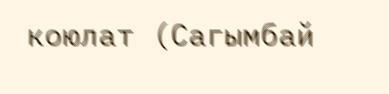коюлат (Сагымбай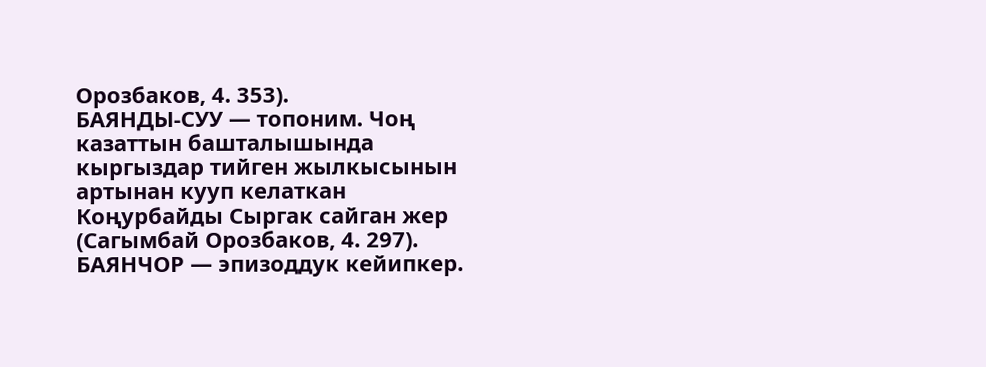Орозбаков, 4. 353).
БАЯНДЫ-СУУ — топоним. Чоң казаттын башталышында кыргыздар тийген жылкысынын артынан кууп келаткан Коңурбайды Сыргак сайган жер (Сагымбай Орозбаков, 4. 297).
БАЯНЧОР — эпизоддук кейипкер.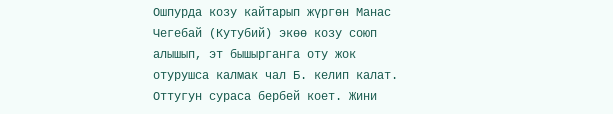Ошпурда козу кайтарып жүргөн Манас Чегебай (Кутубий) экөө козу союп алышып, эт бышырганга оту жок отурушса калмак чал Б. келип калат. Оттугун сураса бербей коет. Жини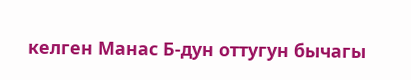келген Манас Б-дун оттугун бычагы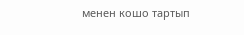менен кошо тартып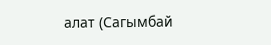алат (Сагымбай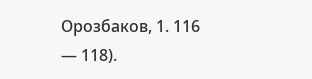Орозбаков, 1. 116 — 118).